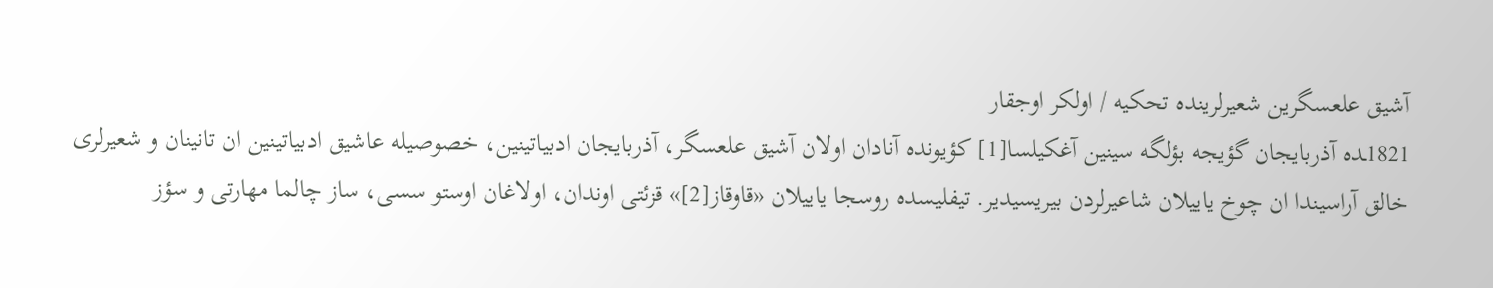آشيق علعسگرین شعیرلرینده تحکیه / اولكر اوجقار
1821ـده آذربایجان گؤیجه بؤلگه سینین آغکیلسا[1] کؤیونده آنادان اولان آشيق علعسگر، آذربایجان ادبیاتینین، خصوصیله عاشیق ادبیاتینین ان تانینان و شعیرلری خالق آراسیندا ان چوخ یاییلان شاعیرلردن بیریسیدیر. تیفلیسده روسجا یاییلان «قاوقاز[2]» قزئتی اوندان، اولاغان اوستو سسی، ساز چالما مهارتی و سؤز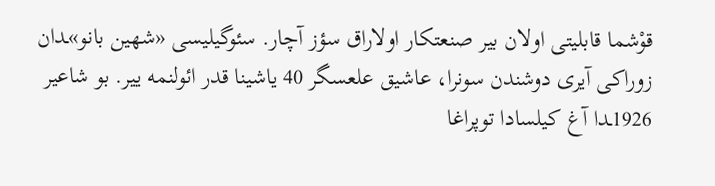قوْشما قابليتی اولان بير صنعتكار اولاراق سؤز آچار. سئوگیلیسی «شهین بانو»ـدان زوراکی آیری دوشندن سونرا، عاشيق علعسگر 40 یاشینا قدر ائولنمه ییر. بو شاعیر 1926ـدا آغ کیلسادا توپراغا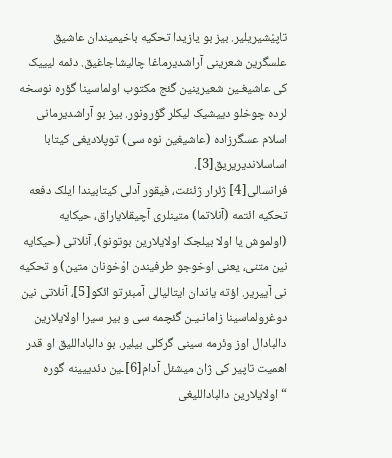تاپیْشیریلیر. بیز بو یازیدا تحکیه باخیمیندان عاشیق علسگرین شعرینی آراشدیرماغا چالیشاجاغیق. دئمه لیییک کی عاشیغـین شعیرینین گئج مکتوب اولماسینا گؤره نوسخه لرده چوخلو دییشیک لیکلر گؤرونور. بیز بو آراشدیرمانی اسلام عسگرزاده (عاشیغین نوه سی) توپلادیغی کیتابا اساسلاندیریریق[3].
فرانسالی[4] ژئرار ژئنئت، فیقور آدلی کیتابیندا ایلک دفعه تحکیه ائتمه (آنلاتما) متینلری آچیقلایاراق، حیکایه (اولموش یا اولا بیلجک اولایلارین بوتونو)، آنلاتی (حیکایه نین متنی، یعنی اوخوجو طرفیندن اوْخونان متین) و تحکیه نی آییریر. اؤته یاندان ایتالیالی آمبئرتو ائکو[5]، آنلاتی نین دوغرولماسینا زامانـیـن گئچمه سی و بیر سیرا اولایلارین دالبادال اوز وئرمه سینی گرکلی بیلیر. بو دالباداللیق او قدر اهمیت تاپیر کی ژان میشئل آدام[6]ـین دئدییینه گوره “اولایلارین دالباداللیغی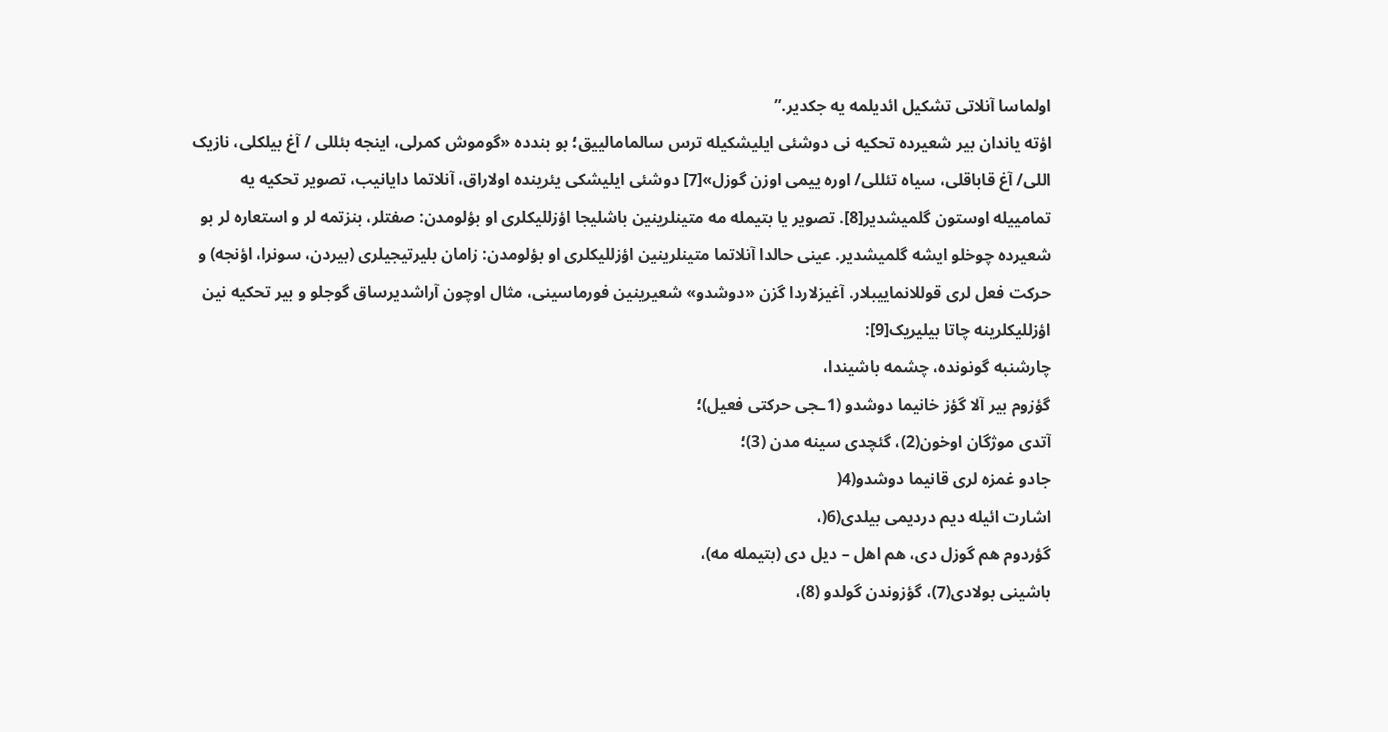اولماسا آنلاتی تشکیل ائدیلمه یه جکدیر.”
اؤته یاندان بیر شعیرده تحکیه نی دوشئی ایلیشکیله ترس سالمامالییق؛ بو بندده «گوموش کمرلی، اینجه بئللی / آغ بیلکلی، نازیک اللی/ آغ قاباقلی، سیاه تئللی/ اوره ییمی اوزن گوزل»[7] دوشئی ایلیشکی یئرینده اولاراق، آنلاتما دایانیب، تصویر تحکیه یه تمامییله اوستون گلمیشدیر[8]. تصویر یا بتیمله مه متینلرینین باشلیجا اؤزللیکلری او بؤلومدن: صفتلر، بنزتمه لر و استعاره لر بو شعیرده چوخلو ایشه گلمیشدیر. عینی حالدا آنلاتما متینلرینین اؤزللیکلری او بؤلومدن: زامان بلیرتیجیلری (بیردن، سونرا، اؤنجه) و حرکت فعل لری قوللانماییبلار. آغیزلاردا گزن «دوشدو» شعیرینین فورماسینی، مثال اوچون آراشدیرساق گوجلو و بیر تحکیه نین اؤزللیکلرینه چاتا بیلیریک[9]:
چارشنبه گونونده، چشمه باشیندا،
گؤزوم بیر آلا گؤز خانیما دوشدو (1ـجی حرکتی فعیل)؛
آتدی موژگان اوخون(2)، گئچدی سینه مدن (3)؛
جادو غمزه لری قانیما دوشدو(4(
اشارت ائیله دیم دردیمی بیلدی(6(،
گؤردوم هم گوزل دی، هم اهل – دیل دی (بتیمله مه)،
باشینی بولادی(7)، گؤزوندن گولدو (8)،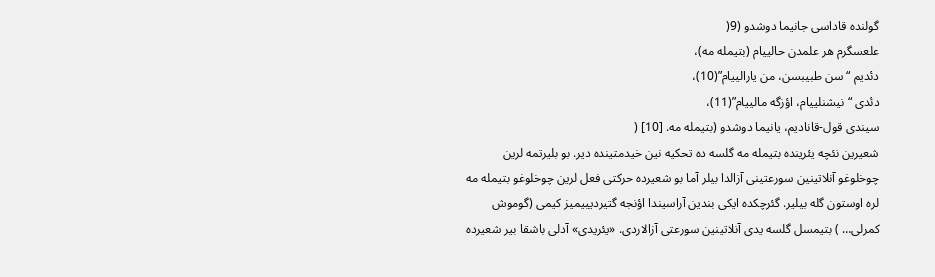گولنده قاداسی جانیما دوشدو (9(
علعسگرم هر علمدن حالییام (بتیمله مه)،
دئدیم “سن طبیبسن، من یارالییام”(10)،
دئدی “نیشنلییام، اؤزگه مالییام”(11)،
سیندی قول-قانادیم، یانیما دوشدو (بتیمله مه. [10] (
شعیرین نئچه یئرینده بتیمله مه گلسه ده تحکیه نین خیدمتینده دیر. بو بلیرتمه لرین چوخلوغو آنلاتینین سورعتینی آزالدا بیلر آما بو شعیرده حرکتی فعل لرین چوخلوغو بتیمله مه لره اوستون گله بیلیر. گئرچکده ایکی بندین آراسیندا اؤنجه گتیردیییمیز کیمی (گوموش کمرلی… ) بتیمسل گلسه یدی آنلاتینین سورعتی آزالاردی. «یئریدی» آدلی باشقا بیر شعیرده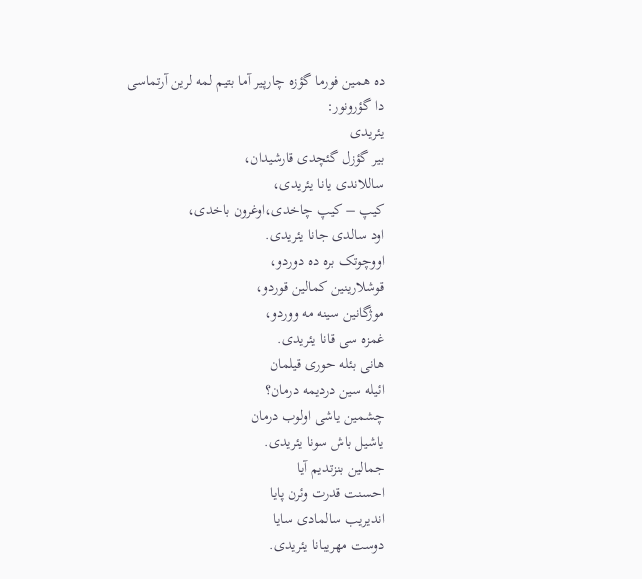ده همین فورما گؤزه چارپیر آما بتیم لمه لرین آرتماسی دا گؤرونور:
یئریدی
بیر گؤزل گئچدی قارشیدان،
ساللاندی یانا یئریدی،
کیپ – کیپ چاخدی،اوغرون باخدی،
اود سالدی جانا یئریدی.
اووچوتک بره ده دوردو،
قوشلارینین کمالین قوردو،
موژگانین سینه مه ووردو،
غمزه سی قانا یئریدی.
هانی بئله حوری قیلمان
ائیله سین دردیمه درمان؟
چشمین یاشی اولوب درمان
یاشیل باش سونا یئریدی.
جمالین بنزتدیم آیا
احسنت قدرت وئرن پایا
اندیریب سالمادی سایا
دوست مهریبانا یئریدی.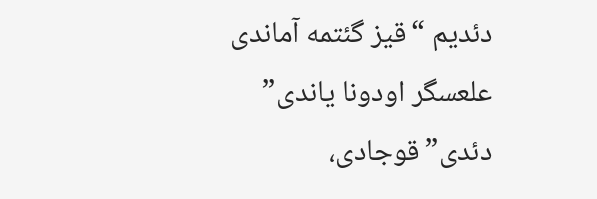دئدیم “قیز گئتمه آماندی
علعسگر اودونا یاندی”
دئدی”قوجادی،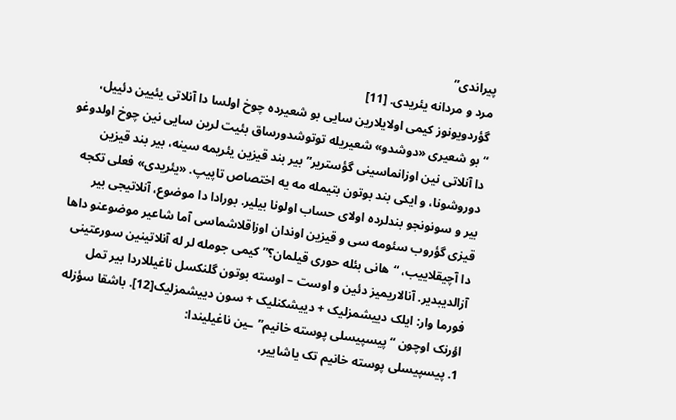پیراندی”
مرد و مردانه یئریدی. [11]
گؤردویونوز کیمی اولایلارین سایی بو شعیرده چوخ اولسا دا آنلاتی یئیین دئییل، “بو شعیری «دوشدو» شعیریله توتوشدورساق بئیت لرین سایی نین چوخ اولدوغو دا آنلاتی نین اوزانماسینی گؤستریر” بیر بند قیزین یئریمه سینه، بیر بند قیزین دوروشونا، و ایکی بند بوتون بتیمله مه یه اختصاص تاپیپ. «یئریدی» فعلی تکجه بیر و سونونجو بندلرده اولای حساب اولونا بیلیر. بورادا دا موضوع، آنلاتیجی بیر قیزی گؤروب سئومه سی و قیزین اوندان اوزاقلاشماسی آما شاعیر موضوعنو داها دا آچیقلاییب، “هانی بئله حوری قیلمان؟” کیمی جومله لر له آنلاتینین سورعتینی آزالدیبدیر. آنالاریمیز دئین و اوست – اوسته بوتون گلنکسل ناغیللاردا بیر تمل فورما وار: ایلک دییشمزلیک + دییشکنلیک + سون دییشمزلیک[12]. باشقا سؤزله اؤرنک اوچون “پیسپیسلی پوسته خانیم”ـین ناغیلیندا:
1. پیسپیسلی پوسته خانیم تک یاشاییر،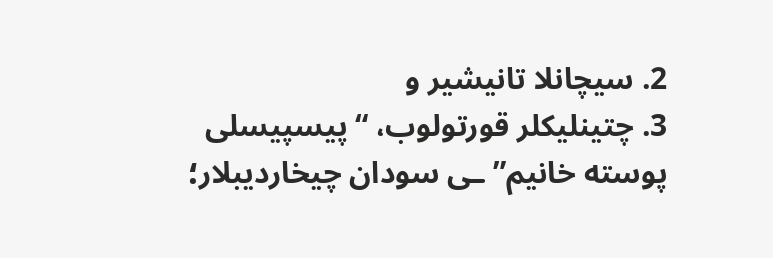2. سیچانلا تانیشیر و
3. چتینلیکلر قورتولوب، “پیسپیسلی پوسته خانیم”ـی سودان چیخاردیبلار؛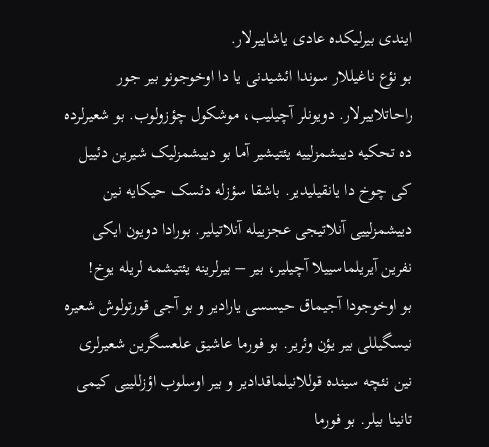ایندی بیرلیکده عادی یاشاییرلار.
بو نؤع ناغیللار سوندا ائشيدنی یا دا اوخوجونو بیر جور راحاتلاییرلار. دویونلر آچیلیب، موشکول چؤزولوب. بو شعیرلرده ده تحکیه دییشمزلییه یئتیشیر آما بو دییشمزلیک شیرین دئییل کی چوخ دا یانقیلیدیر. باشقا سؤزله دئسک حیکایه نین دییشمزلییی آنلاتیجی عجزییله آنلاتیلیر. بورادا دویون ایکی نفرین آیریلماسییلا آچیلیر، بیر – بیرلرینه یئتیشمه لریله یوخ!
بو اوخوجودا آجیماق حیسسی یارادیر و بو آجی قورتولوش شعیره نیسگیللی بیر یؤن وئریر. بو فورما عاشیق علعسگرین شعیرلری نین نئچه سینده قوللانیلماقدادیر و بیر اوسلوب اؤزللییی کیمی تانینا بیلر. بو فورما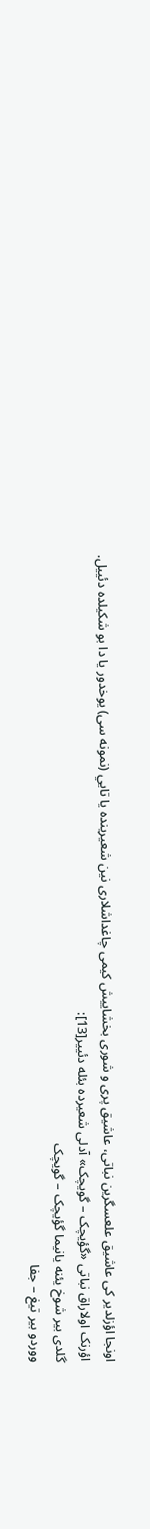اونجا اؤزلدیر کی عاشیق علعسگرین نباتی، عاشیق پری و شوری بخشاییش کیمی چاغداشلاری نین شعیرینده یا تايي (نمونه سی) یوخدور یا دا بو شکیلده دئییل.
اؤرنک اولاراق نباتی «گؤیچک – گویچک» آدلی شعیرده بئله دئییر[13]:
گلدی بیر شوخ یئنه یانیما گؤیچک – گویچک
ووردو بیر تیغ – جفا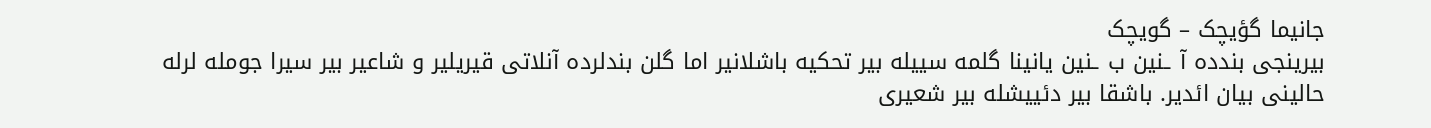جانیما گؤیچک – گویچک
بیرینجی بندده آ ـنین ب ـنین یانینا گلمه سییله بیر تحکیه باشلانیر اما گلن بندلرده آنلاتی قیریلیر و شاعیر بیر سیرا جومله لرله حالینی بیان ائدیر. باشقا بیر دئییشله بیر شعیری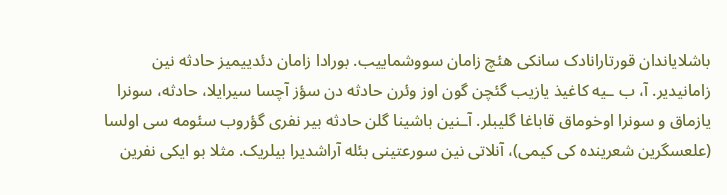باشلایاندان قورتارانادک سانکی هئچ زامان سووشماییب. بورادا زامان دئدییمیز حادثه نین زامانیدیر. آ، ب ـیه کاغیذ یازیب گئچن گون اوز وئرن حادثه دن سؤز آچسا سیرایلا، حادثه، سونرا یازماق و سونرا اوخوماق قاباغا گلیبلر. آـنین باشینا گلن حادثه بیر نفری گؤروب سئومه سی اولسا (علعسگرین شعرینده کی کیمی)، آنلاتی نین سورعتینی بئله آراشدیرا بیلریک. مثلا بو ایکی نفرین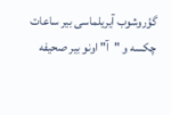گؤروشوب آیریلماسی بیر ساعات چکسه و "آ" اونو بیر صحیفه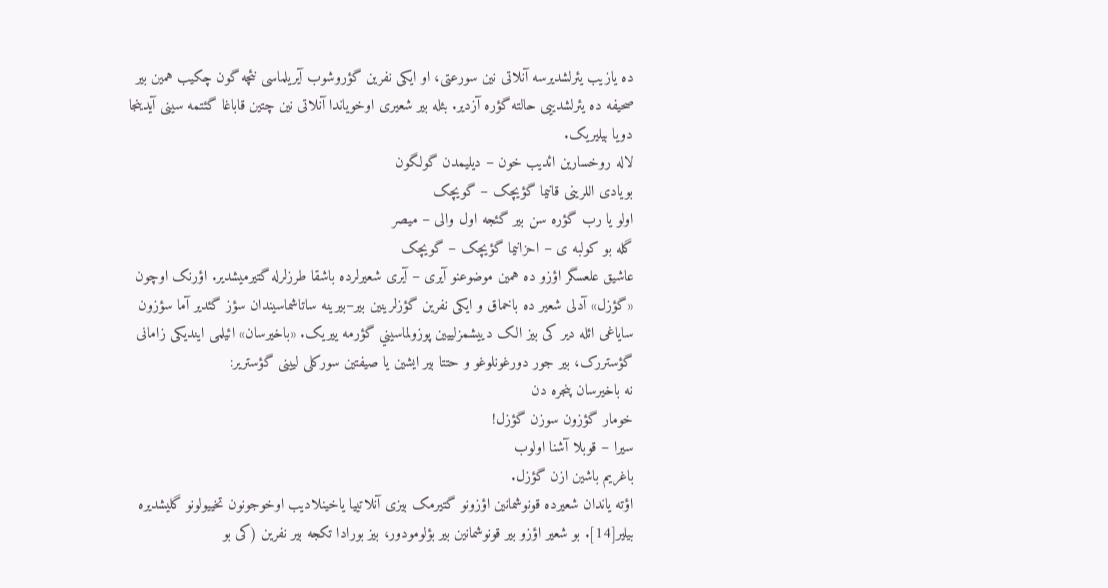ده یازیب یئرلشدیرسه آنلاتی نین سورعتی، او ایکی نفرین گؤروشوب آیریلماسی نئچه گون چکیب همین بیر صحیفه ده یئرلشدییی حالته گؤره آزدیر. بئله بیر شعیری اوخویاندا آنلاتی نین چتین قاباغا گئتمه سینی آیدینجا دویا بیلیریک.
لاله روخسارین ائدیب خون – دیلیمدن گولگون
بویادی اللرینی قانیما گؤیچک – گویچک
اولو یا رب گؤره سن بیر گئجه اول والی – میصر
گله بو کولبه ی – احزانیما گؤیچک – گویچک
عاشیق علعسگر اؤزو ده همین موضوعنو آیری – آیری شعیرلرده باشقا طرزلرله گتیرمیشدیر. اؤرنک اوچون «گؤزل» آدلی شعیر ده باخماق و ایکی نفرین گؤزلرینین بیر–بیرینه ساتاشماسیندان سؤز گئدیر آما سؤزون سایاغی ائله دیر کی بیز الک دییشمزلییین پوزولماسیني گؤرمه ییریک. «باخیرسان» ائیلمی ایندیکی زامانی گؤستررک، بیر جور دورغونلوغو و حتتا بیر ایشین یا صیفتین سورکلی لیینی گؤستریر:
نه باخیرسان پنجره دن
خومار گؤزون سوزن گؤزل!
سیرا – قوبلا آشنا اولوب
باغریم باشین ازن گؤزل.
اؤته یاندان شعیرده قونوشمانین اؤزونو گتیرمک بیزی آنلاتییا یاخینلادیب اوخوجونون تخییولونو گلیشدیره بیلیر[14]. بو شعیر اؤزو بیر قونوشمانین بیر بؤلومودور، بیز بورادا تکجه بیر نفرین (کی بو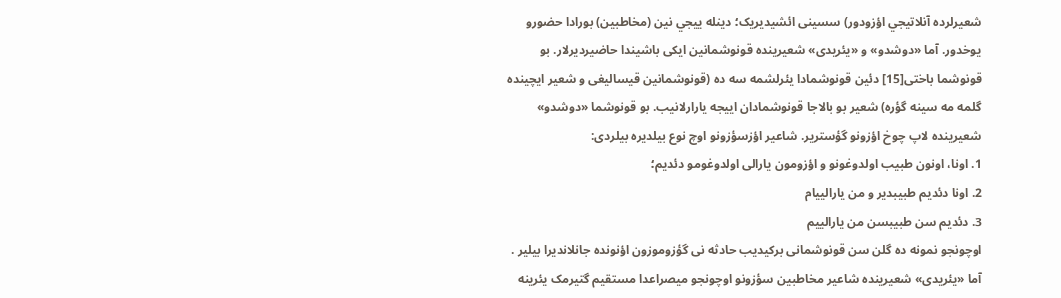شعیرلرده آنلاتيجي اؤزودور) سسینی ائشیدیریک؛ دينله ييجي نين (مخاطبین) بورادا حضورو یوخدور. آما «دوشدو» و «یئریدی» شعیرینده قونوشمانین ایکی باشیندا حاضیردیرلار. بو قونوشما باختی[15] دئین قونوشمادا یئرلشمه سه ده (قونوشمانین قیسالیغی و شعیر ایچینده گلمه مه سینه گؤره) شعیر بو بالاجا قونوشمادان اییجه یارارلانیب. بو قونوشما «دوشدو» شعیرینده لاپ چوخ اؤزونو گؤستریر. شاعیر اؤزسؤزونو اوچ نوع بیلدیره بیلردی:
1. اونا، اونون طبیب اولدوغونو و اؤزومون یارالی اولدوغومو دئدیم؛
2. اونا دئدیم طبیبدیر و من یارالییام
3. دئدیم سن طبیبسن من یارالییم
اوچونجو نمونه ده گلن سن قونوشمانی برکیدیب حادثه نی گؤزوموزون اؤنونده جانلاندیرا بیلیر . آما «یئریدی» شعیرینده شاعیر مخاطبین سؤزونو اوچونجو میصراعدا مستقیم گتیرمک یئرینه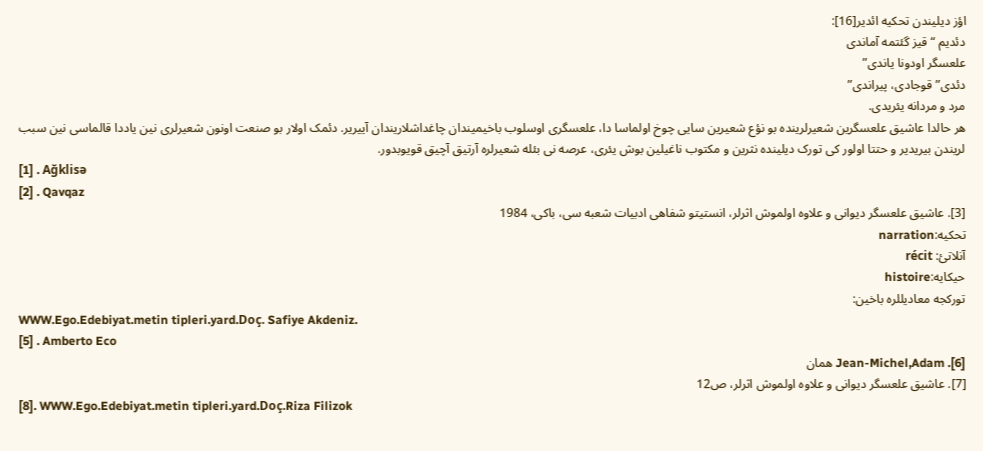اؤز دیلیندن تحکیه ائدیر[16]:
دئدیم “قیز گئتمه آماندی
علعسگر اودونا یاندی”
دئدی”قوجادی، پیراندی”
مرد و مردانه یئریدی.
هر حالدا عاشیق علعسگرین شعیرلرینده بو نؤع شعیرین سایی چوخ اولماسا دا، علعسگری اوسلوب باخیمیندان چاغداشلاریندان آییریر. دئمک اولار بو صنعت اونون شعیرلری نین یاددا قالماسی نین سبب لریندن بیریدیر و حتتا اولور کی تورک دیلینده نثرین و مکتوب ناغیلین بوش یئری، عرصه نی بئله شعیرلره آرتیق آچیق قویوبدور.
[1] . Ağklisə
[2] . Qavqaz
[3]. عاشیق علعسگر دیوانی و علاوه اولموش اثرلر، انستیتو شفاهی ادبیات شعبه سی، باکی، 1984
تحکیه:narration
آنلاتئ: récit
حیکایه:histoire
تورکجه معادیللره باخین:
WWW.Ego.Edebiyat.metin tipleri.yard.Doç. Safiye Akdeniz.
[5] . Amberto Eco
[6]. Jean-Michel,Adam همان
[7]. عاشیق علعسگر دیوانی و علاوه اولموش اثرلر، ص12
[8]. WWW.Ego.Edebiyat.metin tipleri.yard.Doç.Riza Filizok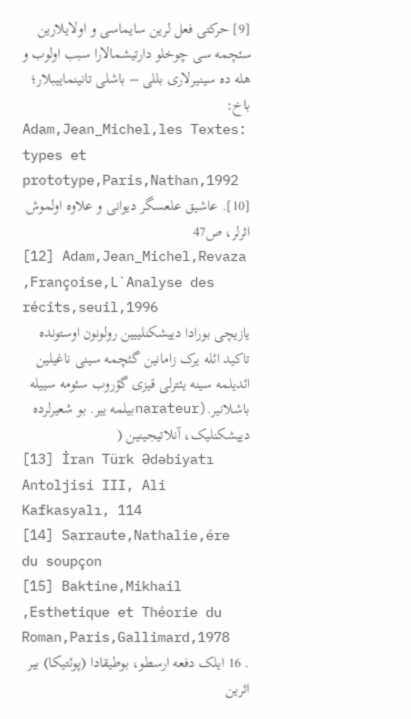[9] حرکتی فعل لرین سایماسی و اولایلارین سئچمه سی چوخلو دارتیشمالارا سبب اولوب و هله ده سینیرلاری بللی – باشلی تانینماییبلار؛ باخ:
Adam,Jean_Michel,les Textes: types et prototype,Paris,Nathan,1992
[10]. عاشیق علعسگر دیوانی و علاوه اولموش اثرلر، ص47
[12] Adam,Jean_Michel,Revaza ,Françoise,L`Analyse des récits,seuil,1996
یازیچی بورادا دییشکنلییین رولونون اوستونده تاکید ائله یرک زامانین گئچمه سینی ناغیلین ائدیلمه سینه یئترلی قیزی گؤروب سئومه سییله باشلانیر.(narateurبیلمه ییر. بو شعیرلرده دییشکنلیک، آنلاتیجینین (
[13] İran Türk Ədəbiyatı Antoljisi III, Ali Kafkasyalı, 114
[14] Sarraute,Nathalie,ére du soupçon
[15] Baktine,Mikhail ,Esthetique et Théorie du Roman,Paris,Gallimard,1978
. 16 ایلک دفعه ارسطو، بوطیقادا (پوئتيكا) بیر اثرین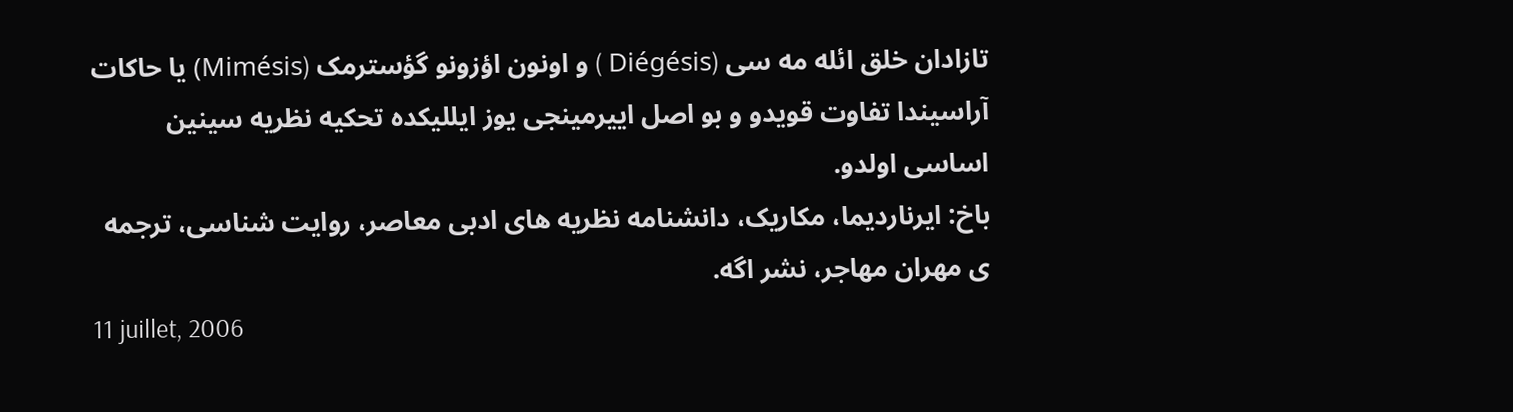تازادان خلق ائله مه سی (Diégésis ) و اونون اؤزونو گؤسترمک (Mimésis) یا حاکات آراسیندا تفاوت قویدو و بو اصل اییرمینجی یوز ایللیکده تحکیه نظریه سینین اساسی اولدو.
باخ: ایرناردیما، مکاریک، دانشنامه نظریه های ادبی معاصر، روایت شناسی، ترجمه ی مهران مهاجر، نشر اگه.
11 juillet, 2006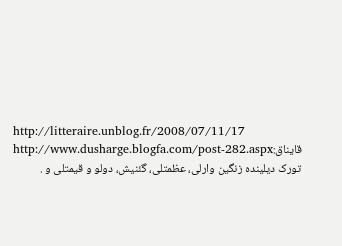http://litteraire.unblog.fr/2008/07/11/17
قایناق:http://www.dusharge.blogfa.com/post-282.aspx
تورک دیلینده زنگین وارلی، عظمتلی، گئنیش، دولو و قیمتلی و .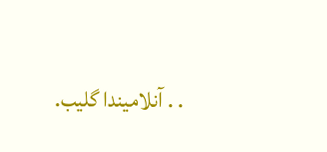. . آنلامیندا گلیب.